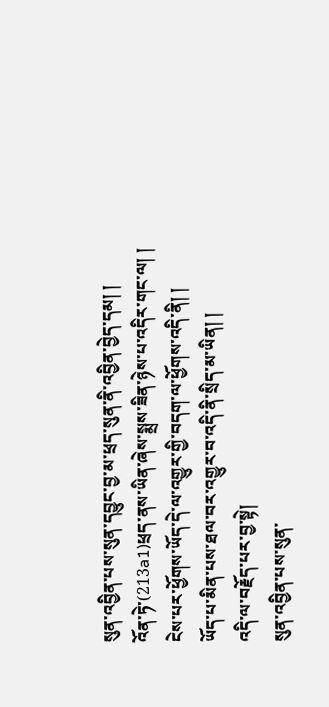སུན་འབྱིན་པས་སུན་དབྱུང་བྱ་མ་ཕྲད་སུན་ནི་འབྱིན་བྱེད་དམ། །
འོན་ཏེ་(213a1)ཕྲད་ནས་ཡིན་ཞེས་སྨྲས་ཟིན་ཉེས་པ་འདིར་གང་ལ། །
ངེས་པར་ཕྱོགས་ཡོད་དེ་ལ་འགྱུར་གྱི་བདག་ལ་ཕྱོགས་འདི་ནི། །
ཡོད་པ་མིན་པས་ཐལ་བར་འགྱུར་བ་འདི་ནི་སྲིད་མ་ཡིན། །
འདི་ལ་བརྗོད་པར་བྱ་སྟེ།
སུན་འབྱིན་པས་སུན་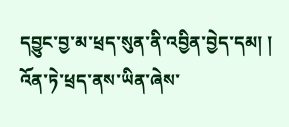དབྱུང་བྱ་མ་ཕྲད་སུན་ནི་འབྱིན་བྱེད་དམ། །
འོན་ཏེ་ཕྲད་ནས་ཡིན་ཞེས་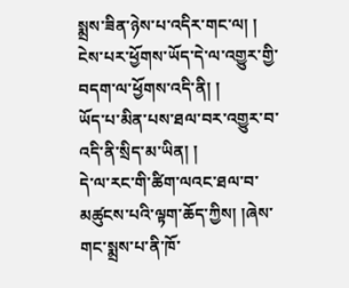སྨྲས་ཟིན་ཉེས་པ་འདིར་གང་ལ། །
ངེས་པར་ཕྱོགས་ཡོད་དེ་ལ་འགྱུར་གྱི་བདག་ལ་ཕྱོགས་འདི་ནི། །
ཡོད་པ་མིན་པས་ཐལ་བར་འགྱུར་བ་འདི་ནི་སྲིད་མ་ཡིན། །
དེ་ལ་རང་གི་ཚིག་ལའང་ཐལ་བ་མཚུངས་པའི་ལྟག་ཆོད་ཀྱིས། །ཞེས་གང་སྨྲས་པ་ནི་ཁོ་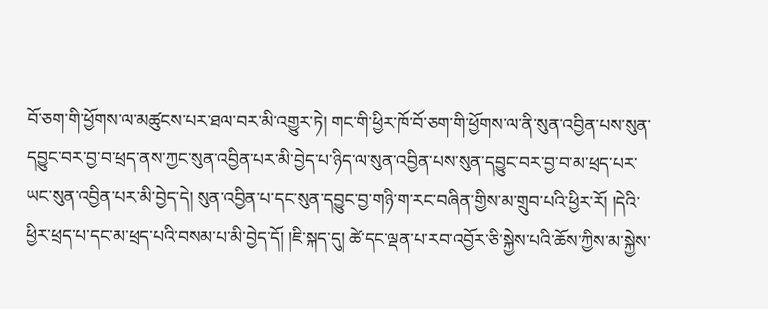བོ་ཅག་གི་ཕྱོགས་ལ་མཚུངས་པར་ཐལ་བར་མི་འགྱུར་ཏེ། གང་གི་ཕྱིར་ཁོ་བོ་ཅག་གི་ཕྱོགས་ལ་ནི་སུན་འབྱིན་པས་སུན་དབྱུང་བར་བྱ་བ་ཕྲད་ནས་ཀྱང་སུན་འབྱིན་པར་མི་བྱེད་པ་ཉིད་ལ་སུན་འབྱིན་པས་སུན་དབྱུང་བར་བྱ་བ་མ་ཕྲད་པར་ཡང་སུན་འབྱིན་པར་མི་བྱེད་དེ། སུན་འབྱིན་པ་དང་སུན་དབྱུང་བྱ་གཉི་ག་རང་བཞིན་གྱིས་མ་གྲུབ་པའི་ཕྱིར་རོ། །དེའི་ཕྱིར་ཕྲད་པ་དང་མ་ཕྲད་པའི་བསམ་པ་མི་བྱེད་དོ། །ཇི་སྐད་དུ། ཚེ་དང་ལྡན་པ་རབ་འབྱོར་ཅི་སྐྱེས་པའི་ཆོས་ཀྱིས་མ་སྐྱེས་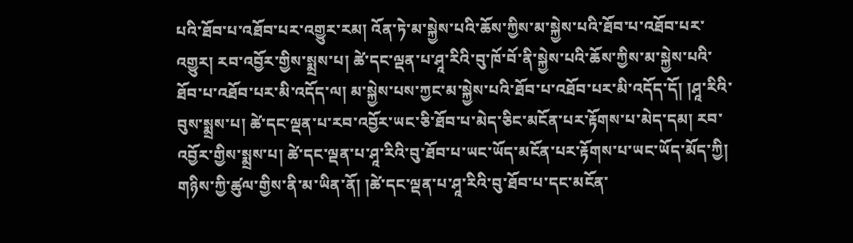པའི་ཐོབ་པ་འཐོབ་པར་འགྱུར་རམ། འོན་ཏེ་མ་སྐྱེས་པའི་ཆོས་ཀྱིས་མ་སྐྱེས་པའི་ཐོབ་པ་འཐོབ་པར་འགྱུར། རབ་འབྱོར་གྱིས་སྨྲས་པ། ཚེ་དང་ལྡན་པ་ཤཱ་རིའི་བུ་ཁོ་བོ་ནི་སྐྱེས་པའི་ཆོས་ཀྱིས་མ་སྐྱེས་པའི་ཐོབ་པ་འཐོབ་པར་མི་འདོད་ལ། མ་སྐྱེས་པས་ཀྱང་མ་སྐྱེས་པའི་ཐོབ་པ་འཐོབ་པར་མི་འདོད་དོ། །ཤཱ་རིའི་བུས་སྨྲས་པ། ཚེ་དང་ལྡན་པ་རབ་འབྱོར་ཡང་ཅི་ཐོབ་པ་མེད་ཅིང་མངོན་པར་རྟོགས་པ་མེད་དམ། རབ་འབྱོར་གྱིས་སྨྲས་པ། ཚེ་དང་ལྡན་པ་ཤཱ་རིའི་བུ་ཐོབ་པ་ཡང་ཡོད་མངོན་པར་རྟོགས་པ་ཡང་ཡོད་མོད་ཀྱི། གཉིས་ཀྱི་ཚུལ་གྱིས་ནི་མ་ཡིན་ནོ། །ཚེ་དང་ལྡན་པ་ཤཱ་རིའི་བུ་ཐོབ་པ་དང་མངོན་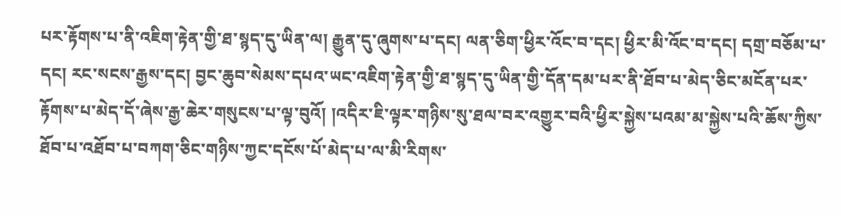པར་རྟོགས་པ་ནི་འཇིག་རྟེན་གྱི་ཐ་སྙད་དུ་ཡིན་ལ། རྒྱུན་དུ་ཞུགས་པ་དང། ལན་ཅིག་ཕྱིར་འོང་བ་དང། ཕྱིར་མི་འོང་བ་དང། དགྲ་བཅོམ་པ་དང། རང་སངས་རྒྱས་དང། བྱང་ཆུབ་སེམས་དཔའ་ཡང་འཇིག་རྟེན་གྱི་ཐ་སྙད་དུ་ཡིན་གྱི་དོན་དམ་པར་ནི་ཐོབ་པ་མེད་ཅིང་མངོན་པར་རྟོགས་པ་མེད་དོ་ཞེས་རྒྱ་ཆེར་གསུངས་པ་ལྟ་བུའོ། །འདིར་ཇི་ལྟར་གཉིས་སུ་ཐལ་བར་འགྱུར་བའི་ཕྱིར་སྐྱེས་པའམ་མ་སྐྱེས་པའི་ཆོས་ཀྱིས་ཐོབ་པ་འཐོབ་པ་བཀག་ཅིང་གཉིས་ཀྱང་དངོས་པོ་མེད་པ་ལ་མི་རིགས་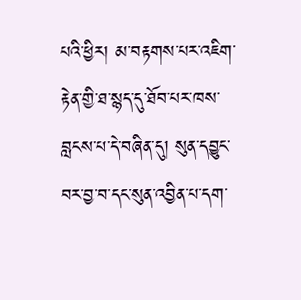པའི་ཕྱིར། མ་བརྟགས་པར་འཇིག་རྟེན་གྱི་ཐ་སྙད་དུ་ཐོབ་པར་ཁས་བླངས་པ་དེ་བཞིན་དུ། སུན་དབྱུང་བར་བྱ་བ་དང་སུན་འབྱིན་པ་དག་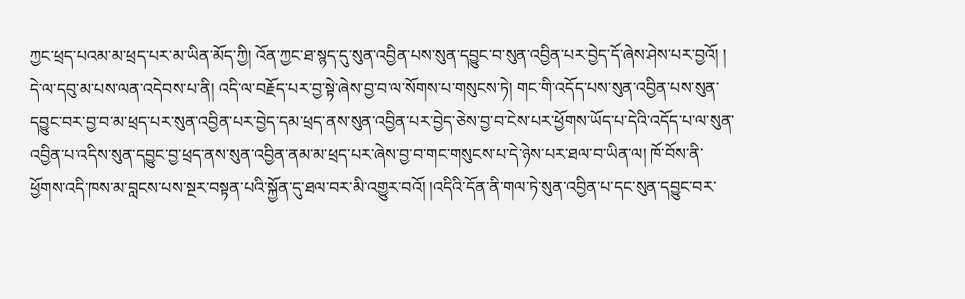ཀྱང་ཕྲད་པའམ་མ་ཕྲད་པར་མ་ཡིན་མོད་ཀྱི། འོན་ཀྱང་ཐ་སྙད་དུ་སུན་འབྱིན་པས་སུན་དབྱུང་བ་སུན་འབྱིན་པར་བྱེད་དོ་ཞེས་ཤེས་པར་བྱའོ། །
དེ་ལ་དབུ་མ་པས་ལན་འདེབས་པ་ནི། འདི་ལ་བརྗོད་པར་བྱ་སྟེ་ཞེས་བྱ་བ་ལ་སོགས་པ་གསུངས་ཏེ། གང་གི་འདོད་པས་སུན་འབྱིན་པས་སུན་དབྱུང་བར་བྱ་བ་མ་ཕྲད་པར་སུན་འབྱིན་པར་བྱེད་དམ་ཕྲད་ནས་སུན་འབྱིན་པར་བྱེད་ཅེས་བྱ་བ་ངེས་པར་ཕྱོགས་ཡོད་པ་དེའི་འདོད་པ་ལ་སུན་འབྱིན་པ་འདིས་སུན་དབྱུང་བྱ་ཕྲད་ནས་སུན་འབྱིན་ནམ་མ་ཕྲད་པར་ཞེས་བྱ་བ་གང་གསུངས་པ་དེ་ཉེས་པར་ཐལ་བ་ཡིན་ལ། ཁོ་བོས་ནི་ཕྱོགས་འདི་ཁས་མ་བླངས་པས་སྔར་བསྟན་པའི་སྐྱོན་དུ་ཐལ་བར་མི་འགྱུར་བའོ། །འདིའི་དོན་ནི་གལ་ཏེ་སུན་འབྱིན་པ་དང་སུན་དབྱུང་བར་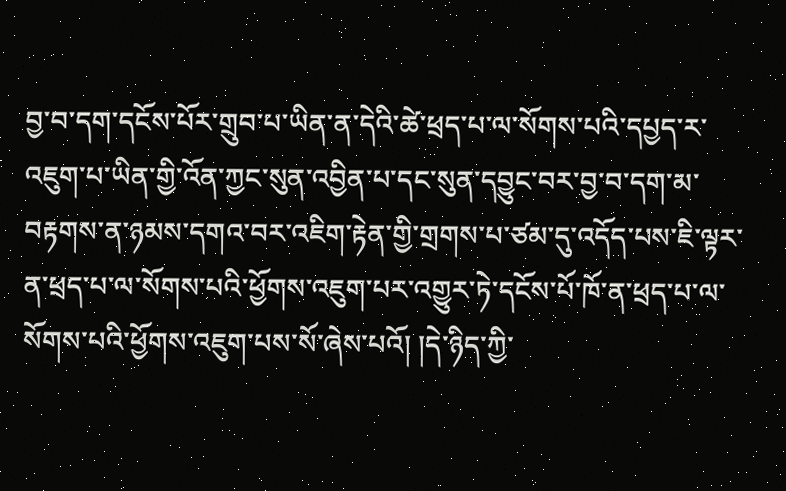བྱ་བ་དག་དངོས་པོར་གྲུབ་པ་ཡིན་ན་དེའི་ཚེ་ཕྲད་པ་ལ་སོགས་པའི་དཔྱད་ར་འཇུག་པ་ཡིན་གྱི་འོན་ཀྱང་སུན་འབྱིན་པ་དང་སུན་དབྱུང་བར་བྱ་བ་དག་མ་བརྟགས་ན་ཉམས་དགའ་བར་འཇིག་རྟེན་གྱི་གྲགས་པ་ཙམ་དུ་འདོད་པས་ཇི་ལྟར་ན་ཕྲད་པ་ལ་སོགས་པའི་ཕྱོགས་འཇུག་པར་འགྱུར་ཏེ་དངོས་པོ་ཁོ་ན་ཕྲད་པ་ལ་སོགས་པའི་ཕྱོགས་འཇུག་པས་སོ་ཞེས་པའོ། །དེ་ཉིད་ཀྱི་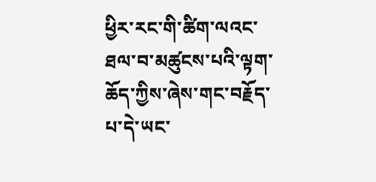ཕྱིར་རང་གི་ཚིག་ལའང་ཐལ་བ་མཚུངས་པའི་ལྟག་ཆོད་ཀྱིས་ཞེས་གང་བརྗོད་པ་དེ་ཡང་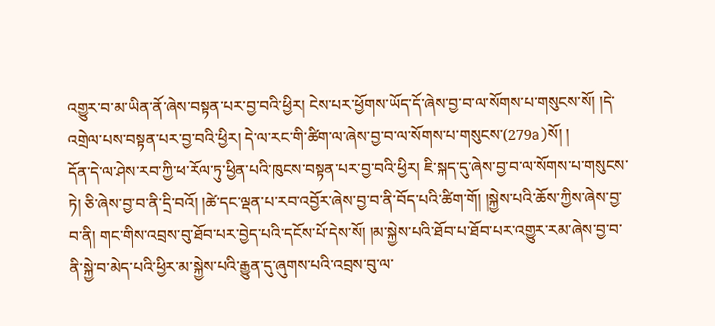འགྱུར་བ་མ་ཡིན་ནོ་ཞེས་བསྟན་པར་བྱ་བའི་ཕྱིར། ངེས་པར་ཕྱོགས་ཡོད་དོ་ཞེས་བྱ་བ་ལ་སོགས་པ་གསུངས་སོ། །དེ་འགྲེལ་པས་བསྟན་པར་བྱ་བའི་ཕྱིར། དེ་ལ་རང་གི་ཚིག་ལ་ཞེས་བྱ་བ་ལ་སོགས་པ་གསུངས་(279a)སོ། །
དོན་དེ་ལ་ཤེས་རབ་ཀྱི་ཕ་རོལ་ཏུ་ཕྱིན་པའི་ཁུངས་བསྟན་པར་བྱ་བའི་ཕྱིར། ཇི་སྐད་དུ་ཞེས་བྱ་བ་ལ་སོགས་པ་གསུངས་ཏེ། ཅི་ཞེས་བྱ་བ་ནི་དྲི་བའོ། །ཚེ་དང་ལྡན་པ་རབ་འབྱོར་ཞེས་བྱ་བ་ནི་བོད་པའི་ཚིག་གོ། །སྐྱེས་པའི་ཆོས་ཀྱིས་ཞེས་བྱ་བ་ནི། གང་གིས་འབྲས་བུ་ཐོབ་པར་བྱེད་པའི་དངོས་པོ་དེས་སོ། །མ་སྐྱེས་པའི་ཐོབ་པ་ཐོབ་པར་འགྱུར་རམ་ཞེས་བྱ་བ་ནི་སྐྱེ་བ་མེད་པའི་ཕྱིར་མ་སྐྱེས་པའི་རྒྱུན་དུ་ཞུགས་པའི་འབྲས་བུ་ལ་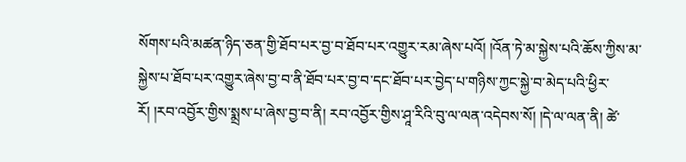སོགས་པའི་མཚན་ཉིད་ཅན་གྱི་ཐོབ་པར་བྱ་བ་ཐོབ་པར་འགྱུར་རམ་ཞེས་པའོ། །འོན་ཏེ་མ་སྐྱེས་པའི་ཆོས་ཀྱིས་མ་སྐྱེས་པ་ཐོབ་པར་འགྱུར་ཞེས་བྱ་བ་ནི་ཐོབ་པར་བྱ་བ་དང་ཐོབ་པར་བྱེད་པ་གཉིས་ཀྱང་སྐྱེ་བ་མེད་པའི་ཕྱིར་རོ། །རབ་འབྱོར་གྱིས་སྨྲས་པ་ཞེས་བྱ་བ་ནི། རབ་འབྱོར་གྱིས་ཤཱ་རིའི་བུ་ལ་ལན་འདེབས་སོ། །དེ་ལ་ལན་ནི། ཚེ་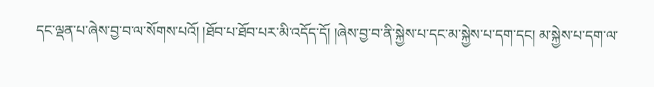དང་ལྡན་པ་ཞེས་བྱ་བ་ལ་སོགས་པའོ། །ཐོབ་པ་ཐོབ་པར་མི་འདོད་དོ། །ཞེས་བྱ་བ་ནི་སྐྱེས་པ་དང་མ་སྐྱེས་པ་དག་དང། མ་སྐྱེས་པ་དག་ལ་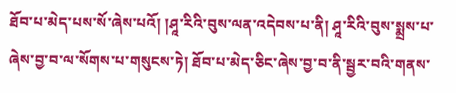ཐོབ་པ་མེད་པས་སོ་ཞེས་པའོ། །ཤཱ་རིའི་བུས་ལན་འདེབས་པ་ནི། ཤཱ་རིའི་བུས་སྨྲས་པ་ཞེས་བྱ་བ་ལ་སོགས་པ་གསུངས་ཏེ། ཐོབ་པ་མེད་ཅིང་ཞེས་བྱ་བ་ནི་སྦྱར་བའི་གནས་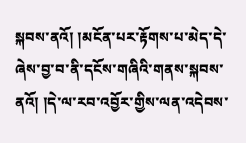སྐབས་ནའོ། །མངོན་པར་རྟོགས་པ་མེད་དེ་ཞེས་བྱ་བ་ནི་དངོས་གཞིའི་གནས་སྐབས་ནའོ། །དེ་ལ་རབ་འབྱོར་གྱིས་ལན་འདེབས་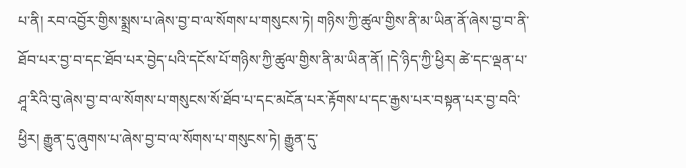པ་ནི། རབ་འབྱོར་གྱིས་སྨྲས་པ་ཞེས་བྱ་བ་ལ་སོགས་པ་གསུངས་ཏེ། གཉིས་ཀྱི་ཚུལ་གྱིས་ནི་མ་ཡིན་ནོ་ཞེས་བྱ་བ་ནི་ཐོབ་པར་བྱ་བ་དང་ཐོབ་པར་བྱེད་པའི་དངོས་པོ་གཉིས་ཀྱི་ཚུལ་གྱིས་ནི་མ་ཡིན་ནོ། །དེ་ཉིད་ཀྱི་ཕྱིར། ཚེ་དང་ལྡན་པ་ཤཱ་རིའི་བུ་ཞེས་བྱ་བ་ལ་སོགས་པ་གསུངས་སོ་ཐོབ་པ་དང་མངོན་པར་རྟོགས་པ་དང་རྒྱས་པར་བསྟན་པར་བྱ་བའི་ཕྱིར། རྒྱུན་དུ་ཞུགས་པ་ཞེས་བྱ་བ་ལ་སོགས་པ་གསུངས་ཏེ། རྒྱུན་དུ་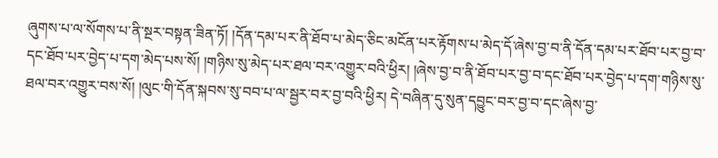ཞུགས་པ་ལ་སོགས་པ་ནི་སྔར་བསྟན་ཟིན་ཏོ། །དོན་དམ་པར་ནི་ཐོབ་པ་མེད་ཅིང་མངོན་པར་རྟོགས་པ་མེད་དོ་ཞེས་བྱ་བ་ནི་དོན་དམ་པར་ཐོབ་པར་བྱ་བ་དང་ཐོབ་པར་བྱེད་པ་དག་མེད་པས་སོ། །གཉིས་སུ་མེད་པར་ཐལ་བར་འགྱུར་བའི་ཕྱིར། །ཞེས་བྱ་བ་ནི་ཐོབ་པར་བྱ་བ་དང་ཐོབ་པར་བྱེད་པ་དག་གཉིས་སུ་ཐལ་བར་འགྱུར་བས་སོ། །ལུང་གི་དོན་སྐབས་སུ་བབ་པ་ལ་སྦྱར་བར་བྱ་བའི་ཕྱིར། དེ་བཞིན་དུ་སུན་དབྱུང་བར་བྱ་བ་དང་ཞེས་བྱ་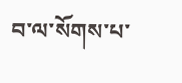བ་ལ་སོགས་པ་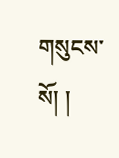གསུངས་སོ། །